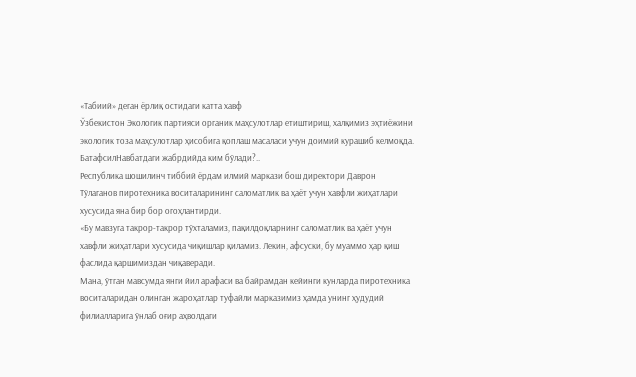«Табиий» деган ёрлиқ остидаги катта хавф
Ўзбекистон Экологик партияси органик маҳсулотлар етиштириш, халқимиз эҳтиёжини экологик тоза маҳсулотлар ҳисобига қоплаш масаласи учун доимий курашиб келмоқда.
БатафсилНавбатдаги жабрдийда ким бўлади?..
Республика шошилинч тиббий ёрдам илмий маркази бош директори Даврон Тўлаганов пиротехника воситаларининг саломатлик ва ҳаёт учун хавфли жиҳатлари хусусида яна бир бор огоҳлантирди.
«Бу мавзуга такрор-такрор тўхталамиз, пақилдоқларнинг саломатлик ва ҳаёт учун хавфли жиҳатлари хусусида чиқишлар қиламиз. Лекин, афсуски, бу муаммо ҳар қиш фаслида қаршимиздан чиқаверади.
Мана, ўтган мавсумда янги йил арафаси ва байрамдан кейинги кунларда пиротехника воситаларидан олинган жароҳатлар туфайли марказимиз ҳамда унинг ҳудудий филиалларига ўнлаб оғир аҳволдаги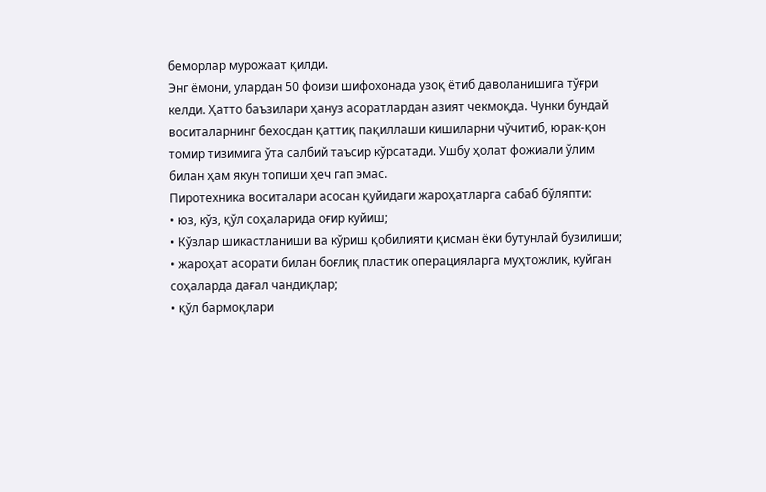беморлар мурожаат қилди.
Энг ёмони, улардан 50 фоизи шифохонада узоқ ётиб даволанишига тўғри келди. Ҳатто баъзилари ҳануз асоратлардан азият чекмоқда. Чунки бундай воситаларнинг бехосдан қаттиқ пақиллаши кишиларни чўчитиб, юрак-қон томир тизимига ўта салбий таъсир кўрсатади. Ушбу ҳолат фожиали ўлим билан ҳам якун топиши ҳеч гап эмас.
Пиротехника воситалари асосан қуйидаги жароҳатларга сабаб бўляпти:
• юз, кўз, қўл соҳаларида оғир куйиш;
• Кўзлар шикастланиши ва кўриш қобилияти қисман ёки бутунлай бузилиши;
• жароҳат асорати билан боғлиқ пластик операцияларга муҳтожлик, куйган соҳаларда дағал чандиқлар;
• қўл бармоқлари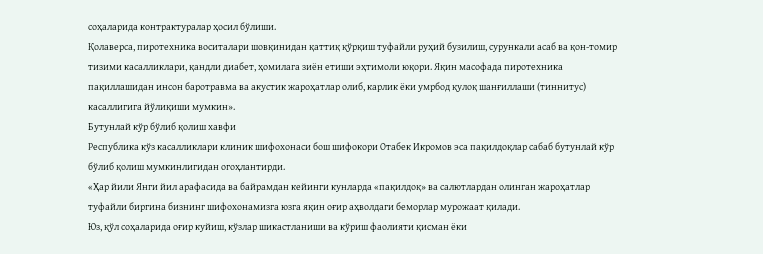соҳаларида контрактуралар ҳосил бўлиши.
Қолаверса, пиротехника воситалари шовқинидан қаттиқ қўрқиш туфайли руҳий бузилиш, сурункали асаб ва қон-томир тизими касалликлари, қандли диабет, ҳомилага зиён етиши эҳтимоли юқори. Яқин масофада пиротехника пақиллашидан инсон баротравма ва акустик жароҳатлар олиб, карлик ёки умрбод қулоқ шанғиллаши (тиннитус) касаллигига йўлиқиши мумкин».
Бутунлай кўр бўлиб қолиш хавфи
Республика кўз касалликлари клиник шифохонаси бош шифокори Отабек Икромов эса пақилдоқлар сабаб бутунлай кўр бўлиб қолиш мумкинлигидан огоҳлантирди.
«Ҳар йили Янги йил арафасида ва байрамдан кейинги кунларда «пақилдоқ» ва салютлардан олинган жароҳатлар туфайли биргина бизнинг шифохонамизга юзга яқин оғир аҳволдаги беморлар мурожаат қилади.
Юз, қўл соҳаларида оғир куйиш, кўзлар шикастланиши ва кўриш фаолияти қисман ёки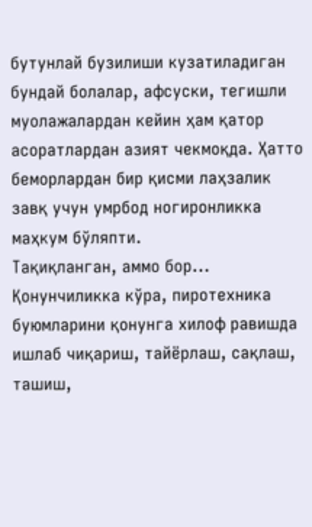бутунлай бузилиши кузатиладиган бундай болалар, афсуски, тегишли муолажалардан кейин ҳам қатор асоратлардан азият чекмоқда. Ҳатто беморлардан бир қисми лаҳзалик завқ учун умрбод ногиронликка маҳкум бўляпти.
Тақиқланган, аммо бор...
Қонунчиликка кўра, пиротехника буюмларини қонунга хилоф равишда ишлаб чиқариш, тайёрлаш, сақлаш, ташиш,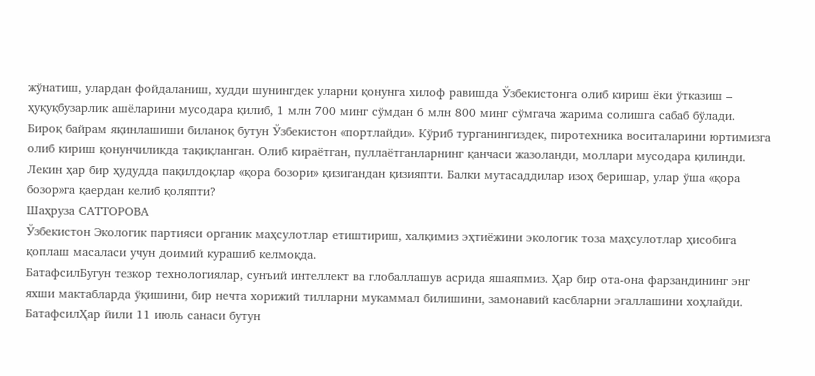жўнатиш, улардан фойдаланиш, худди шунингдек уларни қонунга хилоф равишда Ўзбекистонга олиб кириш ёки ўтказиш – ҳуқуқбузарлик ашёларини мусодара қилиб, 1 млн 700 минг сўмдан 6 млн 800 минг сўмгача жарима солишга сабаб бўлади.
Бироқ байрам яқинлашиши биланоқ бутун Ўзбекистон «портлайди». Кўриб турганингиздек, пиротехника воситаларини юртимизга олиб кириш қонунчиликда тақиқланган. Олиб кираётган, пуллаётганларнинг қанчаси жазоланди, моллари мусодара қилинди. Лекин ҳар бир ҳудудда пақилдоқлар «қора бозори» қизигандан қизияпти. Балки мутасаддилар изоҳ беришар, улар ўша «қора бозор»га қаердан келиб қоляпти?
Шаҳруза САТТОРОВА
Ўзбекистон Экологик партияси органик маҳсулотлар етиштириш, халқимиз эҳтиёжини экологик тоза маҳсулотлар ҳисобига қоплаш масаласи учун доимий курашиб келмоқда.
БатафсилБугун тезкор технологиялар, сунъий интеллект ва глобаллашув асрида яшаяпмиз. Ҳар бир ота-она фарзандининг энг яхши мактабларда ўқишини, бир нечта хорижий тилларни мукаммал билишини, замонавий касбларни эгаллашини хоҳлайди.
БатафсилҲар йили 11 июль санаси бутун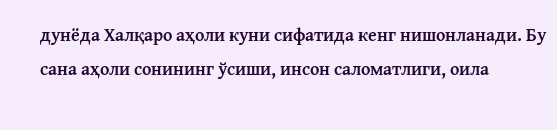дунёда Халқаро аҳоли куни сифатида кенг нишонланади. Бу сана аҳоли сонининг ўсиши, инсон саломатлиги, оила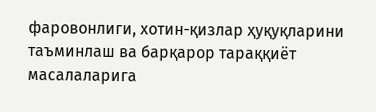фаровонлиги, хотин-қизлар ҳуқуқларини таъминлаш ва барқарор тараққиёт масалаларига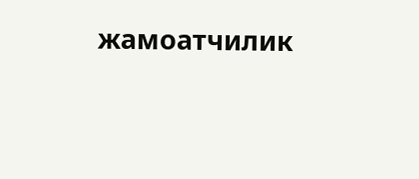жамоатчилик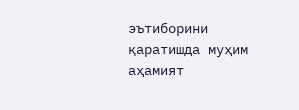эътиборини қаратишда муҳим аҳамият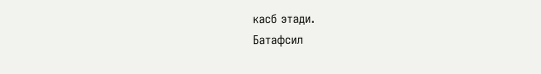касб этади.
Батафсил